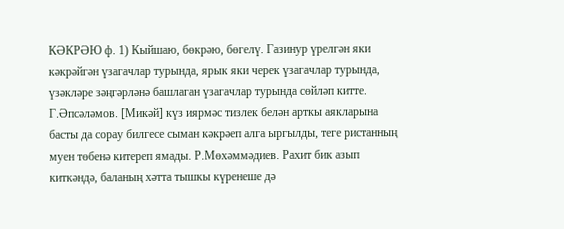КӘКРӘЮ ф. 1) Кыйшаю, бөкрәю, бөгелү. Газинур үрелгән яки кәкрәйгән үзагачлар турында, ярык яки черек үзагачлар турында, үзәкләре зәңгәрләнә башлаган үзагачлар турында сөйләп китте. Г.Әпсәләмов. [Микәй] күз иярмәс тизлек белән арткы аякларына басты да сорау билгесе сыман кәкрәеп алга ыргылды, теге ристанның муен төбенә китереп ямады. Р.Мөхәммәдиев. Рахит бик азып киткәндә, баланың хәтта тышкы күренеше дә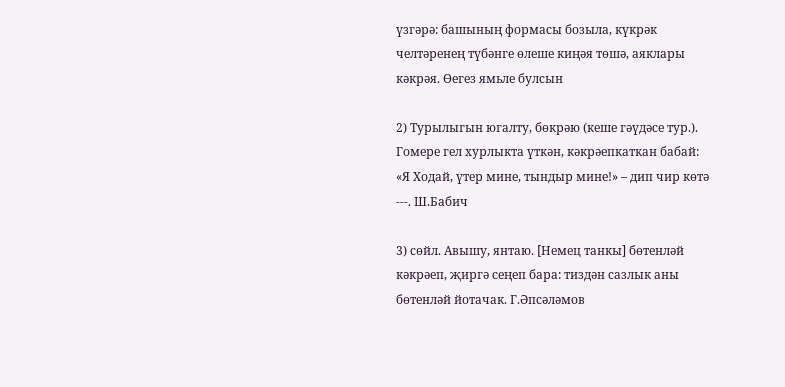үзгәрә: башының формасы бозыла, күкрәк челтәренең түбәнге өлеше киңәя төшә, аяклары кәкрәя. Өегез ямьле булсын

2) Турылыгын югалту, бөкрәю (кеше гәүдәсе тур.). Гомере гел хурлыкта үткән, кәкрәепкаткан бабай: «Я Ходай, үтер мине, тындыр мине!» – дип чир көтә ---. Ш.Бабич

3) сөйл. Авышу, янтаю. [Немец танкы] бөтенләй кәкрәеп, җиргә сеңеп бара: тиздән сазлык аны бөтенләй йотачак. Г.Әпсәләмов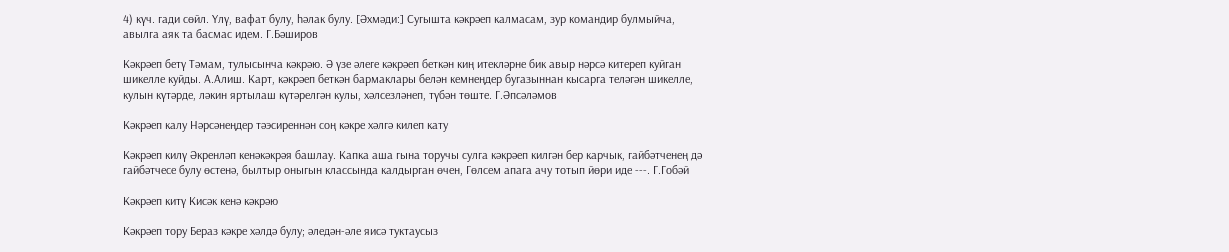4) күч. гади сөйл. Үлү, вафат булу, һәлак булу. [Әхмәди:] Сугышта кәкрәеп калмасам, зур командир булмыйча, авылга аяк та басмас идем. Г.Бәширов

Кәкрәеп бетү Тәмам, тулысынча кәкрәю. Ә үзе әлеге кәкрәеп беткән киң итекләрне бик авыр нәрсә китереп куйган шикелле куйды. А.Алиш. Карт, кәкрәеп беткән бармаклары белән кемнеңдер бугазыннан кысарга теләгән шикелле, кулын күтәрде, ләкин яртылаш күтәрелгән кулы, хәлсезләнеп, түбән төште. Г.Әпсәләмов

Кәкрәеп калу Нәрсәнеңдер тәэсиреннән соң кәкре хәлгә килеп кату

Кәкрәеп килү Әкренләп кенәкәкрәя башлау. Капка аша гына торучы сулга кәкрәеп килгән бер карчык, гайбәтченең дә гайбәтчесе булу өстенә, былтыр оныгын классында калдырган өчен, Гөлсем апага ачу тотып йөри иде ---. Г.Гобәй

Кәкрәеп китү Кисәк кенә кәкрәю

Кәкрәеп тору Бераз кәкре хәлдә булу; әледән-әле яисә туктаусыз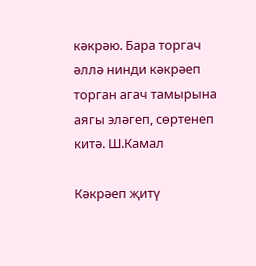кәкрәю. Бара торгач әллә нинди кәкрәеп торган агач тамырына аягы эләгеп, сөртенеп китә. Ш.Камал

Кәкрәеп җитү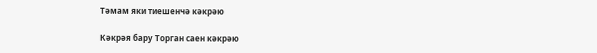Тәмам яки тиешенчә кәкрәю

Кәкрәя бару Торган саен кәкрәю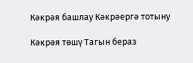Кәкрәя башлау Кәкрәергә тотыну

Кәкрәя төшү Тагын бераз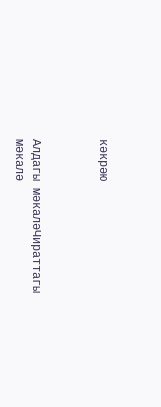кәкрәю



Алдагы мәкаләЧираттагы мәкалә